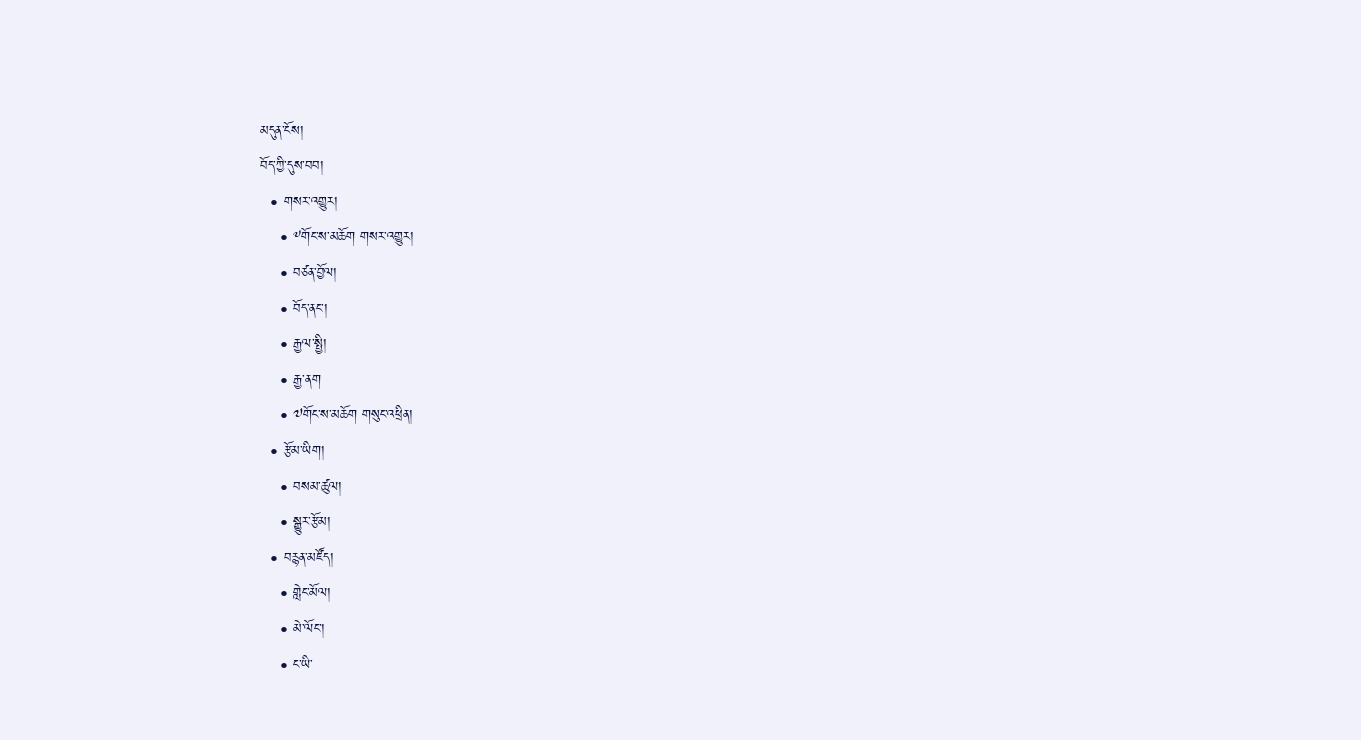མདུན་ངོས།
བོད་ཀྱི་དུས་བབ།
  • གསར་འགྱུར།
    • ༸གོང་ས་མཆོག གསར་འགྱུར།
    • བཙན་བྱོལ།
    • བོད་ནང་།
    • རྒྱལ་སྤྱི།
    • རྒྱ་ནག
    • ༧གོང་ས་མཆོག གསུང་འཕྲིན།
  • རྩོམ་ཡིག།
    • བསམ་ཚུལ།
    • སྒྱུར་རྩོམ།
  • བརྙན་མཛོད།
    • གླེང་མོལ།
    • མེ་ལོང་།
    • ང་ཡི་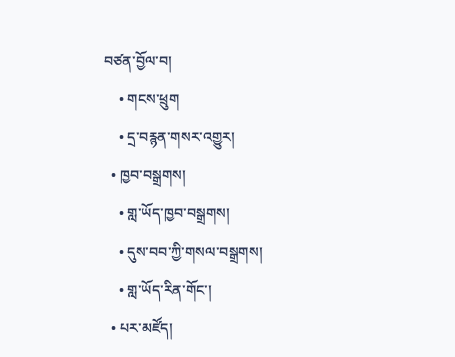བཙན་བྱོལ་བ།
    • གངས་ཕྲུག
    • དྲ་བརྙན་གསར་འགྱུར།
  • ཁྱབ་བསྒྲགས།
    • གླ་ཡོད་ཁྱབ་བསྒྲགས།
    • དུས་བབ་ཀྱི་གསལ་བསྒྲགས།
    • གླ་ཡོད་རིན་གོང་།
  • པར་མཛོད།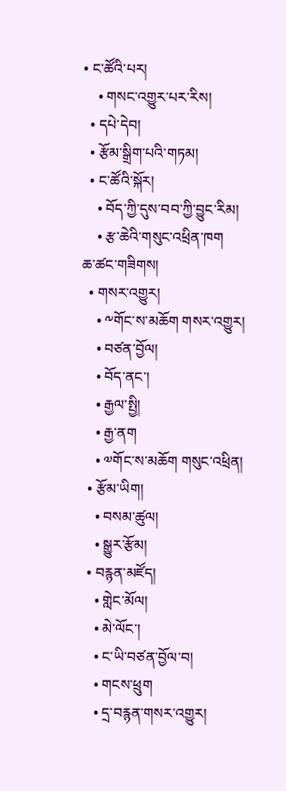• ང་ཚོའི་པར།
    • གསང་འགྱུར་པར་རིས།
  • དཔེ་དེབ།
  • རྩོམ་སྒྲིག་པའི་གཏམ།
  • ང་ཚོའི་སྐོར།
    • བོད་ཀྱི་དུས་བབ་ཀྱི་བྱུང་རིམ།
    • རྩ་ཆེའི་གསུང་འཕྲིན་ཁག
ཆ་ཚང་གཟིགས།
  • གསར་འགྱུར།
    • ༸གོང་ས་མཆོག གསར་འགྱུར།
    • བཙན་བྱོལ།
    • བོད་ནང་།
    • རྒྱལ་སྤྱི།
    • རྒྱ་ནག
    • ༧གོང་ས་མཆོག གསུང་འཕྲིན།
  • རྩོམ་ཡིག།
    • བསམ་ཚུལ།
    • སྒྱུར་རྩོམ།
  • བརྙན་མཛོད།
    • གླེང་མོལ།
    • མེ་ལོང་།
    • ང་ཡི་བཙན་བྱོལ་བ།
    • གངས་ཕྲུག
    • དྲ་བརྙན་གསར་འགྱུར།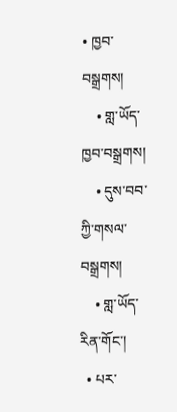• ཁྱབ་བསྒྲགས།
    • གླ་ཡོད་ཁྱབ་བསྒྲགས།
    • དུས་བབ་ཀྱི་གསལ་བསྒྲགས།
    • གླ་ཡོད་རིན་གོང་།
  • པར་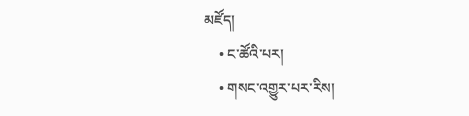མཛོད།
    • ང་ཚོའི་པར།
    • གསང་འགྱུར་པར་རིས།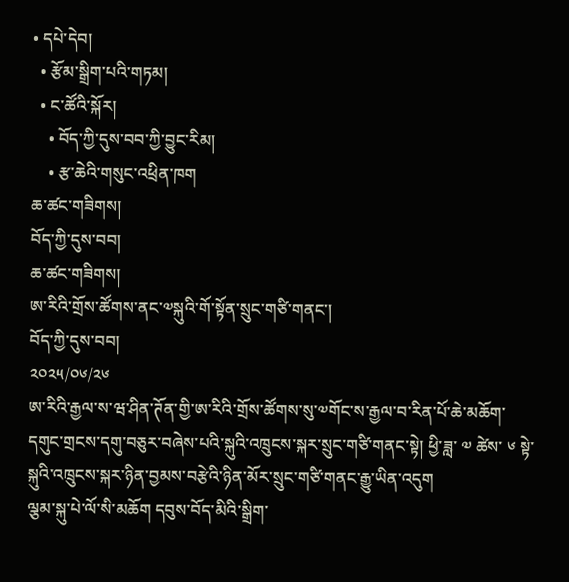• དཔེ་དེབ།
  • རྩོམ་སྒྲིག་པའི་གཏམ།
  • ང་ཚོའི་སྐོར།
    • བོད་ཀྱི་དུས་བབ་ཀྱི་བྱུང་རིམ།
    • རྩ་ཆེའི་གསུང་འཕྲིན་ཁག
ཆ་ཚང་གཟིགས།
བོད་ཀྱི་དུས་བབ།
ཆ་ཚང་གཟིགས།
ཨ་རིའི་གྲོས་ཚོགས་ནང་༧སྐུའི་གོ་སྟོན་སྲུང་གཙི་གནང་།
བོད་ཀྱི་དུས་བབ།
༢༠༢༥/༠༦/༢༦
ཨ་རིའི་རྒྱལ་ས་ཝ་ཤིན་ཊོན་གྱི་ཨ་རིའི་གྲོས་ཚོགས་སུ་༧གོང་ས་རྒྱལ་བ་རིན་པོ་ཆེ་མཆོག་དགུང་གྲངས་དགུ་བཅུར་བཞེས་པའི་སྐུའི་འཁྲུངས་སྐར་སྲུང་གཙི་གནང་སྟེ། ཕྱི་ཟླ་ ༧ ཚེས་ ༦ སྟེ་སྐུའི་འཁྲུངས་སྐར་ཉིན་བྱམས་བརྩེའི་ཉིན་མོར་སྲུང་གཙི་གནང་རྒྱུ་ཡིན་འདུག
ལྕམ་སྐུ་པེ་ལོ་སི་མཆོག དབུས་བོད་མིའི་སྒྲིག་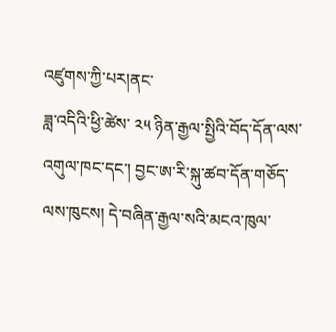འཛུགས་ཀྱི་པར།ནང་
ཟླ་འདིའི་ཕྱི་ཚེས་ ༢༥ ཉིན་རྒྱལ་སྤྱིའི་བོད་དོན་ལས་འགུལ་ཁང་དང་། བྱང་ཨ་རི་སྐུ་ཚབ་དོན་གཅོད་ལས་ཁུངས། དེ་བཞིན་རྒྱལ་སའི་མངའ་ཁུལ་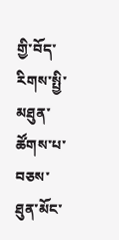གྱི་བོད་རིགས་སྤྱི་མཐུན་ཚོགས་པ་བཅས་ཐུན་མོང་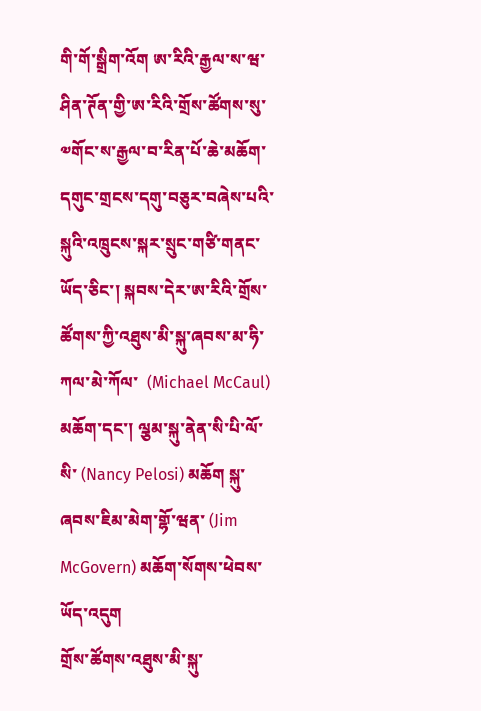གི་གོ་སྒྲིག་འོག ཨ་རིའི་རྒྱལ་ས་ཝ་ཤིན་ཊོན་གྱི་ཨ་རིའི་གྲོས་ཚོགས་སུ་༧གོང་ས་རྒྱལ་བ་རིན་པོ་ཆེ་མཆོག་དགུང་གྲངས་དགུ་བཅུར་བཞེས་པའི་སྐུའི་འཁྲུངས་སྐར་སྲུང་གཙི་གནང་ཡོད་ཅིང་། སྐབས་དེར་ཨ་རིའི་གྲོས་ཚོགས་ཀྱི་འཐུས་མི་སྐུ་ཞབས་མ་ཧི་ཀལ་མེ་ཀོལ་  (Michael McCaul) མཆོག་དང་། ལྕམ་སྐུ་ནེན་སི་པི་ལོ་སི་ (Nancy Pelosi) མཆོག སྐུ་ཞབས་ཇིམ་མེག་གྷོ་ཝན་ (Jim McGovern) མཆོག་སོགས་ཕེབས་ཡོད་འདུག
གྲོས་ཚོགས་འཐུས་མི་སྐུ་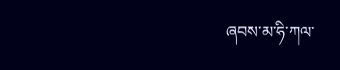ཞབས་མ་ཧི་ཀལ་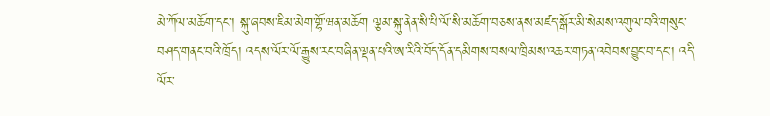མེ་ཀོལ་མཆོག་དང་། སྐུ་ཞབས་ཇིམ་མེག་གྷོ་ཝན་མཆོག ལྕམ་སྐུ་ནེན་སི་པི་ལོ་སི་མཆོག་བཅས་ནས་མཛད་སྒོར་མི་སེམས་འགུལ་བའི་གསུང་བཤད་གནང་བའི་ཁྲོད། འདས་ལོར་ལོ་རྒྱུས་རང་བཞིན་ལྡན་པའི་ཨ་རིའི་བོད་དོན་དམིགས་བསལ་ཁྲིམས་འཆར་གཏན་འབེབས་བྱུང་བ་དང་། འདི་ལོར་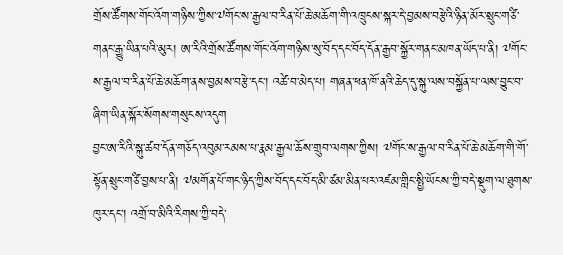གྲོས་ཚོགས་གོང་འོག་གཉིས་ཀྱིས་༧གོང་ས་རྒྱལ་བ་རིན་པོ་ཆེ་མཆོག་གི་འཁྲུངས་སྐར་དེ་བྱམས་བརྩེའི་ཉིན་མོར་སྲུང་གཙི་གནང་རྒྱུ་ཡིན་པའི་མུར། ཨ་རིའི་གྲོས་ཚོགས་གོང་འོག་གཉིས་སུ་བོད་དང་བོད་དོན་རྒྱབ་སྐྱོར་གནང་མཁན་ཡོད་པ་ནི། ༧གོང་ས་རྒྱལ་བ་རིན་པོ་ཆེ་མཆོག་ནས་བྱམས་བརྩེ་དང་། འཚེ་བ་མེད་པ། གཞན་ཕན་ཁོ་ནའི་ཆེད་དུ་སྐུ་ལས་བསྐྱོན་པ་ལས་བྱུང་བ་ཞིག་ཡིན་སྐོར་སོགས་གསུངས་འདུག
བྱང་ཨ་རིའི་སྐུ་ཚབ་དོན་གཅོད་འབུམ་རམས་པ་རྣམ་རྒྱལ་ཆོས་གྲུབ་ལགས་ཀྱིས། ༧གོང་ས་རྒྱལ་བ་རིན་པོ་ཆེ་མཆོག་གི་གོ་སྟོན་སྲུང་གཙི་བྱས་པ་ནི། ༧མགོན་པོ་གང་ཉིད་ཀྱིས་བོད་དང་བོད་མི་ཙམ་མིན་པར་འཛམ་གླིང་སྤྱི་ཡོངས་ཀྱི་བདེ་སྡུག་ལ་ཐུགས་ཁུར་དང་། འགྲོ་བ་མིའི་རིགས་ཀྱི་བདེ་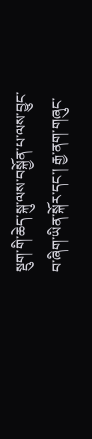སྡུག་གི་ཆེད་སྐུ་ལས་བསྐྱོན་པ་ལས་བྱུང་བ་ཞིག་ཡིན་སྐོར་དང་། རྒྱ་ནག་གཞུང་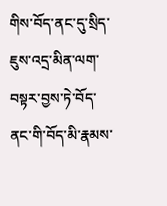གིས་བོད་ནང་དུ་སྲིད་ཇུས་འདྲ་མིན་ལག་བསྟར་བྱས་ཏེ་བོད་ནང་གི་བོད་མི་རྣམས་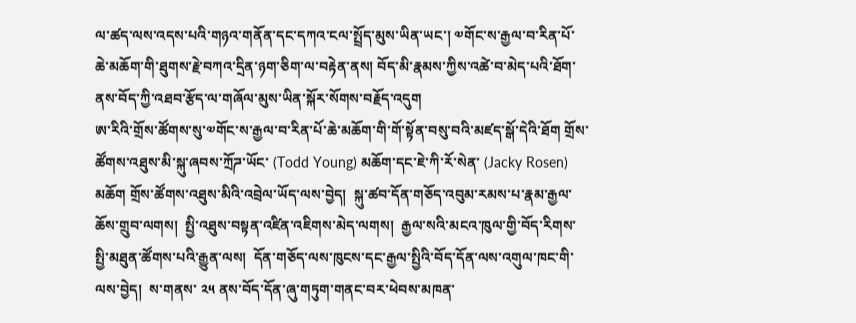ལ་ཚད་ལས་འདས་པའི་གཉའ་གནོན་དང་དཀའ་ངལ་སྤྲོད་མུས་ཡིན་ཡང་། ༧གོང་ས་རྒྱལ་བ་རིན་པོ་ཆེ་མཆོག་གི་ཐུགས་རྗེ་བཀའ་དྲིན་ཉག་ཅིག་ལ་བརྟེན་ནས། བོད་མི་རྣམས་ཀྱིས་འཚེ་བ་མེད་པའི་ཐོག་ནས་བོད་ཀྱི་འཐབ་རྩོད་ལ་གཞོལ་མུས་ཡིན་སྐོར་སོགས་བརྗོད་འདུག
ཨ་རིའི་གྲོས་ཚོགས་སུ་༧གོང་ས་རྒྱལ་བ་རིན་པོ་ཆེ་མཆོག་གི་གོ་སྟོན་བསུ་བའི་མཛད་སྒོ་དེའི་ཐོག གྲོས་ཚོགས་འཐུས་མི་སྐུ་ཞབས་ཀྲོཌ་ཡོང་ (Todd Young) མཆོག་དང་ཇེ་ཀི་རོ་སེན་ (Jacky Rosen) མཆོག གྲོས་ཚོགས་འཐུས་མིའི་འབྲེལ་ཡོད་ལས་བྱེད།  སྐུ་ཚབ་དོན་གཅོད་འབུམ་རམས་པ་རྣམ་རྒྱལ་ཆོས་གྲུབ་ལགས།  སྤྱི་འཐུས་བསྟན་འཛིན་འཇིགས་མེད་ལགས།  རྒྱལ་སའི་མངའ་ཁུལ་གྱི་བོད་རིགས་སྤྱི་མཐུན་ཚོགས་པའི་རྒྱུན་ལས།  དོན་གཅོད་ལས་ཁུངས་དང་རྒྱལ་སྤྱིའི་བོད་དོན་ལས་འགུལ་ཁང་གི་ལས་བྱེད།  ས་གནས་ ༢༥ ནས་བོད་དོན་ཞུ་གཏུག་གནང་བར་ཕེབས་མཁན་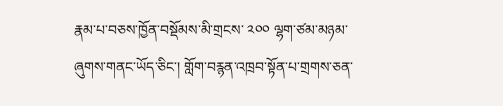རྣམ་པ་བཅས་ཁྱོན་བསྡོམས་མི་གྲངས་ ༢༠༠ ལྷག་ཙམ་མཉམ་ཞུགས་གནང་ཡོད་ཅིང་། གློག་བརྙན་འཁྲབ་སྟོན་པ་གྲགས་ཅན་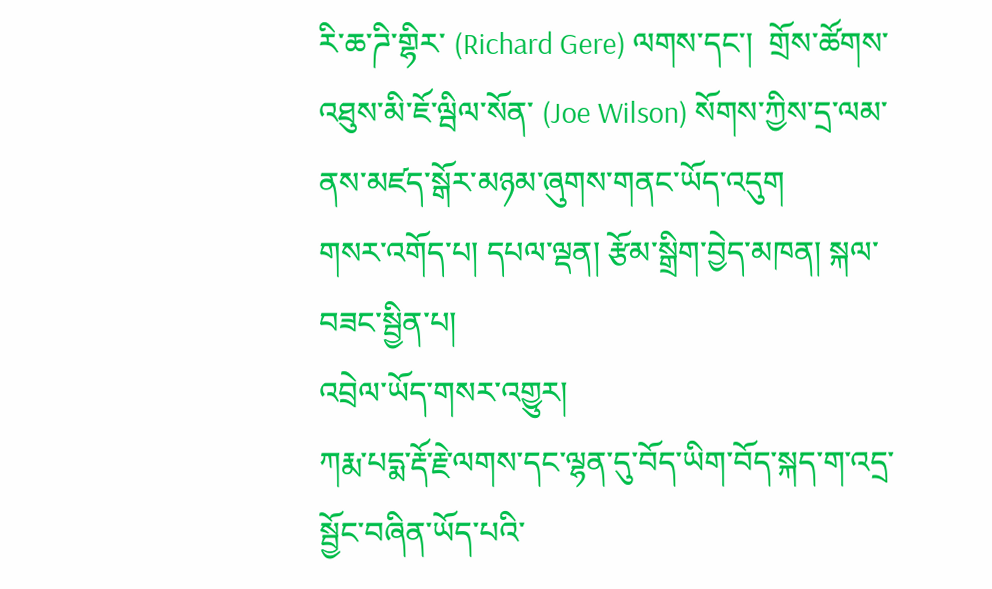རི་ཆ་ཌི་གྷིར་ (Richard Gere) ལགས་དང་།  གྲོས་ཚོགས་འཐུས་མི་ཇོ་ལྦིལ་སོན་ (Joe Wilson) སོགས་ཀྱིས་དྲ་ལམ་ནས་མཛད་སྒོར་མཉམ་ཞུགས་གནང་ཡོད་འདུག
གསར་འགོད་པ། དཔལ་ལྡན། རྩོམ་སྒྲིག་བྱེད་མཁན། སྐལ་བཟང་སྦྱིན་པ།
འབྲེལ་ཡོད་གསར་འགྱུར།
ཀརྨ་པདྨ་རྡོ་རྗེ་ལགས་དང་ལྷན་དུ་བོད་ཡིག་བོད་སྐད་ག་འདྲ་སྦྱོང་བཞིན་ཡོད་པའི་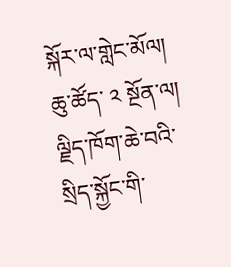སྐོར་ལ་གླེང་མོལ།
ཆུ་ཚོད་ ༢ སྔོན་ལ།
ལྗིད་ཁོག་ཆེ་བའི་སྲིད་སྐྱོང་གི་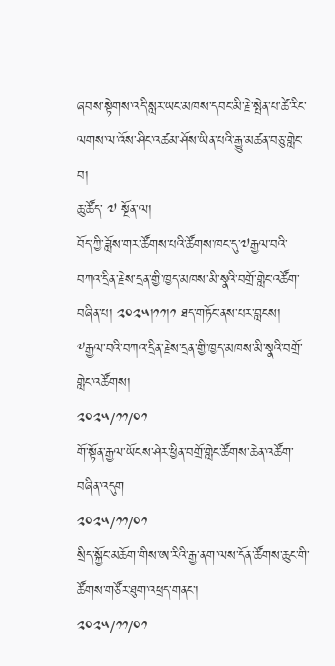ཞབས་སྟེགས་འདི་སླར་ཡང་མཁས་དབང་མི་རྗེ་སྤེན་པ་ཚེ་རིང་ལགས་ལ་འོས་ཤིང་འཚམ་ཤོས་ཡིན་པའི་རྒྱུ་མཚན་བཅུ་གླེང་བ།
ཆུ་ཚོད་ ༧ སྔོན་ལ།
བོད་ཀྱི་ཟློས་གར་ཚོགས་པའི་ཚོགས་ཁང་དུ་༧རྒྱལ་བའི་བཀའ་དྲིན་རྗེས་དྲན་གྱི་ཁྱད་མཁས་མི་སྣའི་བགྲོ་གླེང་འཚོག་བཞིན་པ། ༢༠༢༥།༡༡།༡ ཐད་གཏོང་ནས་པར་བླངས།
༸རྒྱལ་བའི་བཀའ་དྲིན་རྗེས་དྲན་གྱི་ཁྱད་མཁས་མི་སྣའི་བགྲོ་གླེང་འཚོགས།
༢༠༢༥/༡༡/༠༡
གོ་སྟོན་རྒྱལ་ཡོངས་ཤེར་ཕྱིན་བགྲོ་གླེང་ཚོགས་ཆེན་འཚོག་བཞིན་འདུག
༢༠༢༥/༡༡/༠༡
སྲིད་སྐྱོང་མཆོག་གིས་ཨ་རིའི་རྒྱ་ནག་ལས་དོན་ཚོགས་ཆུང་གི་ཚོགས་གཙོར་ཐུག་འཕྲད་གནང་།
༢༠༢༥/༡༡/༠༡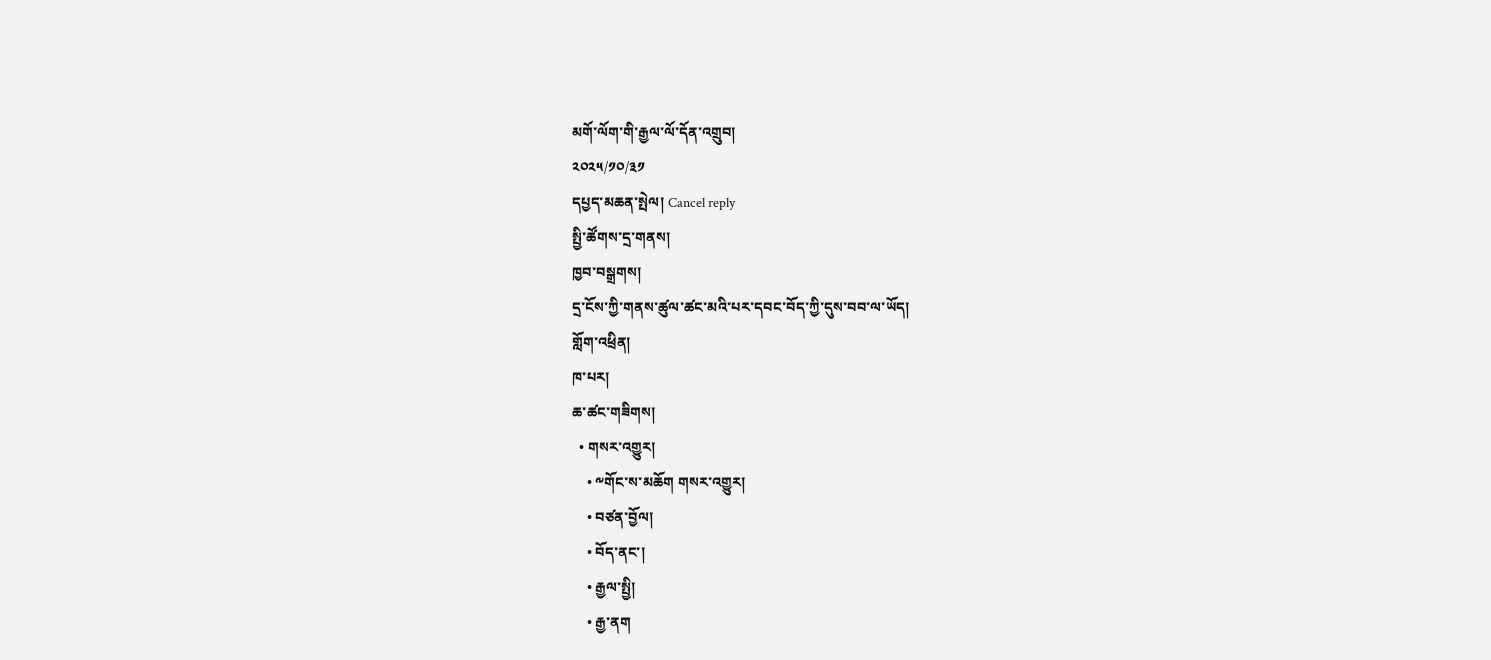མགོ་ལོག་གི་རྒྱལ་ལོ་དོན་འགྲུབ།
༢༠༢༥/༡༠/༣༡
དཔྱད་མཆན་སྤེལ། Cancel reply
སྤྱི་ཚོགས་དྲ་གནས།
ཁྱབ་བསྒྲགས།
དྲ་ངོས་ཀྱི་གནས་ཚུལ་ཚང་མའི་པར་དབང་བོད་ཀྱི་དུས་བབ་ལ་ཡོད།
གློག་འཕྲིན།
ཁ་པར།
ཆ་ཚང་གཟིགས།
  • གསར་འགྱུར།
    • ༸གོང་ས་མཆོག གསར་འགྱུར།
    • བཙན་བྱོལ།
    • བོད་ནང་།
    • རྒྱལ་སྤྱི།
    • རྒྱ་ནག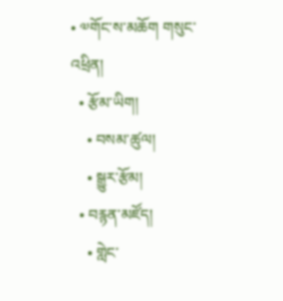• ༧གོང་ས་མཆོག གསུང་འཕྲིན།
  • རྩོམ་ཡིག།
    • བསམ་ཚུལ།
    • སྒྱུར་རྩོམ།
  • བརྙན་མཛོད།
    • གླེང་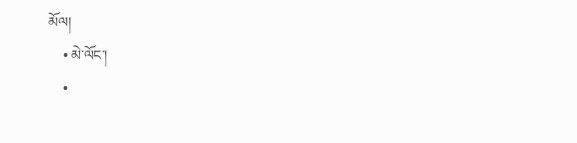མོལ།
    • མེ་ལོང་།
    •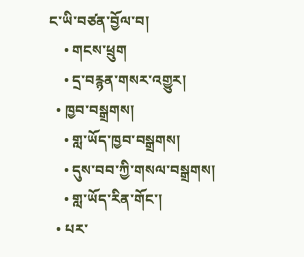ང་ཡི་བཙན་བྱོལ་བ།
    • གངས་ཕྲུག
    • དྲ་བརྙན་གསར་འགྱུར།
  • ཁྱབ་བསྒྲགས།
    • གླ་ཡོད་ཁྱབ་བསྒྲགས།
    • དུས་བབ་ཀྱི་གསལ་བསྒྲགས།
    • གླ་ཡོད་རིན་གོང་།
  • པར་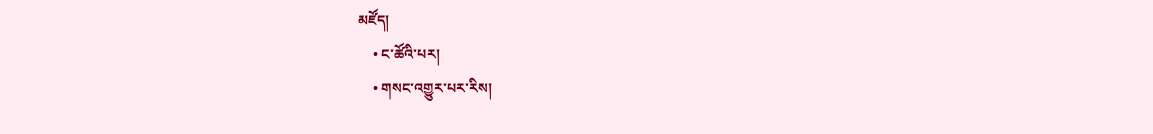མཛོད།
    • ང་ཚོའི་པར།
    • གསང་འགྱུར་པར་རིས།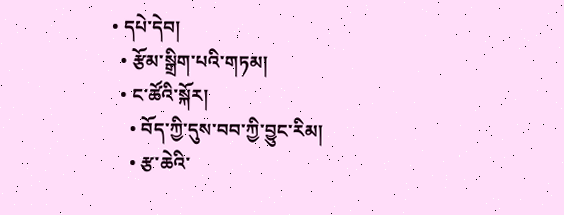• དཔེ་དེབ།
  • རྩོམ་སྒྲིག་པའི་གཏམ།
  • ང་ཚོའི་སྐོར།
    • བོད་ཀྱི་དུས་བབ་ཀྱི་བྱུང་རིམ།
    • རྩ་ཆེའི་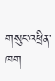གསུང་འཕྲིན་ཁག